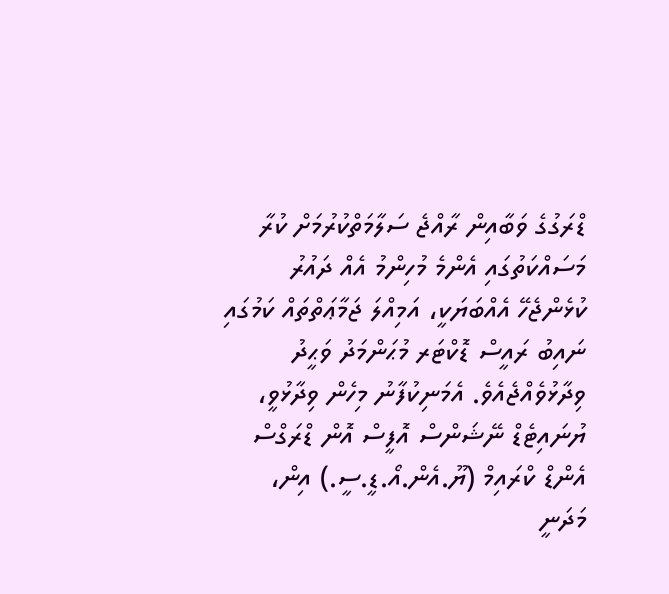ޑްރަގުގެ ވަބާއިން ރާއްޖެ ސަލާމަތްކުރުމަށް ކުރާ މަސައްކަތުގައި އެންމެ މުހިންމު އެއް ދައުރު ކުޅެންޖެހޭ އެއްބަޔަކީ، އަމިއްލަ ޖަމާޢަތްތައް ކަމުގައި ނައިބު ރައީސް ޑޮކްޓަރ މުޙަންމަދު ވަޙީދު ވިދާޅުވެއްޖެއެވެ. އެމަނިކުފާނު މިހެން ވިދާޅުވީ، ޔުނައިޓެޑް ނޭޝަންސް އޮފީސް އޮން ޑްރަގްސް އެންޑް ކްރައިމް (ޔޫ.އެން.އޯ.ޑީ.ސީ.) އިން، މަދަނީ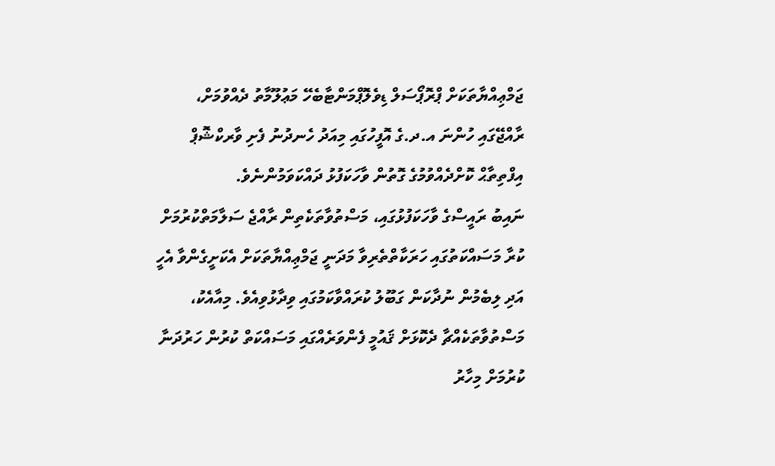ޖަމްޢިއްޔާތަކަށް ޕްރޮޕޯސަލް ޑިވެލޮޕްމަންޓާބެހޭ މަޢުލޫމާތު ދެއްވުމަށް، ރާއްޖޭގައި ހުންނަ އ.ދ.ގެ އޮފީހުގައި މިއަދު ހެނދުނު ފެށި ވާރކްޝޮޕް އިފްތިތާޙް ކޮށްދެއްވުމުގެ ގޮތުން ވާހަކަފުޅު ދައްކަވަމުންނެވެ.
ނައިބު ރައީސްގެ ވާހަކަފުޅުގައި، މަސްތުވާތަކެތިން ރާއްޖެ ސަލާމަތްކުރުމަށް ކުރާ މަސައްކަތުގައި ހަރަކާތްތެރިވާ މަދަނީ ޖަމްޢިއްޔާތަކަށް އެކަށީގެންވާ އެހީ އަދި ލިބެމުން ނުދާކަން ގަބޫލު ކުރައްވާކަމުގައި ވިދާޅުވިއެވެ. މިއާއެކު، މަސްތުވާތަކެއްޗާ ދެކޮޅަށް ޤައުމީ ފެންވަރެއްގައި މަސައްކަތް ކުރުން ހަރުދަނާ ކުރުމަށް މިހާރު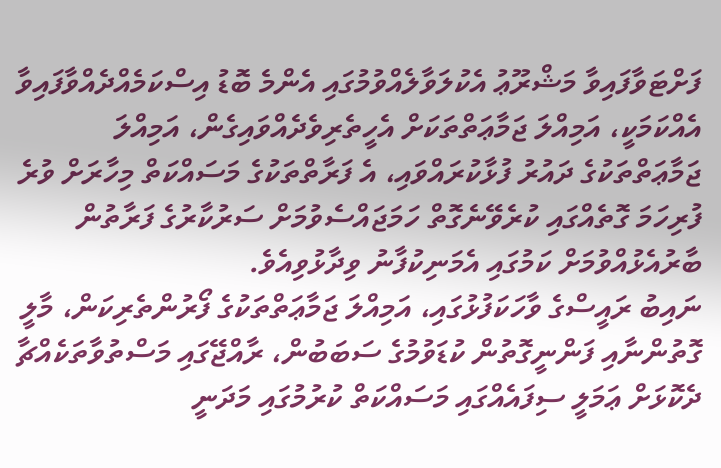ފަށްޓަވާފައިވާ މަޝްރޫޢު އެކުލަވާލެއްވުމުގައި އެންމެ ބޮޑު އިސްކަމެއްދެއްވާފައިވާ އެއްކަމަކީ، އަމިއްލަ ޖަމާޢަތްތަކަށް އެހީތެރިވެދެއްވައިގެން، އަމިއްލަ ޖަމާޢަތްތަކުގެ ދައުރު ފުޅާކުރައްވައި، އެ ފަރާތްތަކުގެ މަސައްކަތް މިހާރަށް ވުރެ ފުރިހަމަ ގޮތެއްގައި ކުރެވޭނެގޮތް ހަމަޖައްސެވުމަށް ސަރުކާރުގެ ފަރާތުން ބާރުއެޅުއްވުމަށް ކަމުގައި އެމަނިކުފާނު ވިދާޅުވިއެވެ.
ނައިބު ރައީސްގެ ވާހަކަފުޅުގައި، އަމިއްލަ ޖަމާޢަތްތަކުގެ ފޯރުންތެރިކަން، މާލީ ގޮތުންނާއި ފަންނީގޮތުން ކުޑަވުމުގެ ސަބަބުން، ރާއްޖޭގައި މަސްތުވާތަކެއްޗާ ދެކޮޅަށް ޢަމަލީ ސިފައެއްގައި މަސައްކަތް ކުރުމުގައި މަދަނީ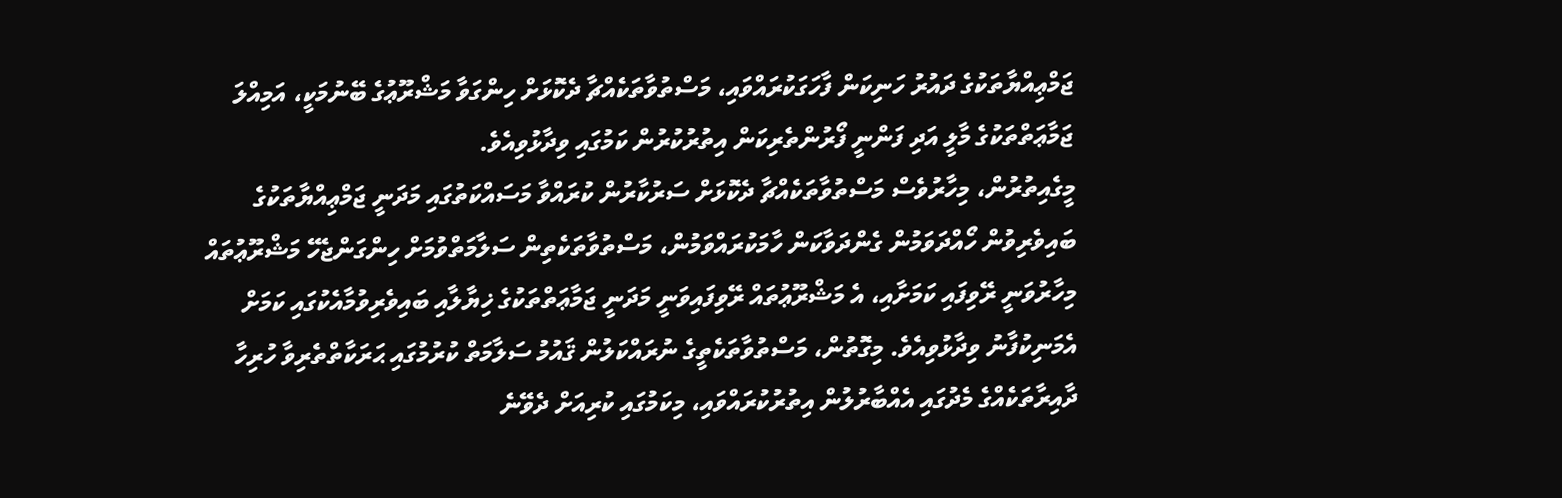ޖަމްޢިއްޔާތަކުގެ ދައުރު ހަނިކަން ފާހަގަކުރައްވައި، މަސްތުވާތަކެއްޗާ ދެކޮޅަށް ހިންގަވާ މަޝްރޫޢުގެ ބޭނުމަކީ، އަމިއްލަ ޖަމާޢަތްތަކުގެ މާލީ އަދި ފަންނީ ފޯރުންތެރިކަން އިތުރުކުރުން ކަމުގައި ވިދާޅުވިއެވެ.
މީގެއިތުރުން، މިހާރުވެސް މަސްތުވާތަކެއްޗާ ދެކޮޅަށް ސަރުކާރުން ކުރައްވާ މަސައްކަތުގައި މަދަނީ ޖަމްޢިއްޔާތަކުގެ ބައިވެރިވުން ހޯއްދަވަމުން ގެންދަވާކަން ހާމަކުރައްވަމުން، މަސްތުވާތަކެތިން ސަލާމަތްވުމަށް ހިންގަންޖެހޭ މަޝްރޫޢުތައް މިހާރުވަނީ ރޭވިފައި ކަމަށާއި، އެ މަޝްރޫޢުތައް ރޭވިފައިވަނީ މަދަނީ ޖަމާޢަތްތަކުގެ ޚިޔާލާއި ބައިވެރިވުމާއެކުގައި ކަމަށް އެމަނިކުފާނު ވިދާޅުވިއެވެ. މިގޮތުން، މަސްތުވާތަކެތީގެ ނުރައްކަލުން ޤައުމު ސަލާމަތް ކުރުމުގައި ޙަރަކާތްތެރިވާ ހުރިހާ ދާއިރާތަކެއްގެ މެދުގައި އެއްބާރުލުން އިތުރުކުރައްވައި، މިކަމުގައި ކުރިއަށް ދެވޭނެ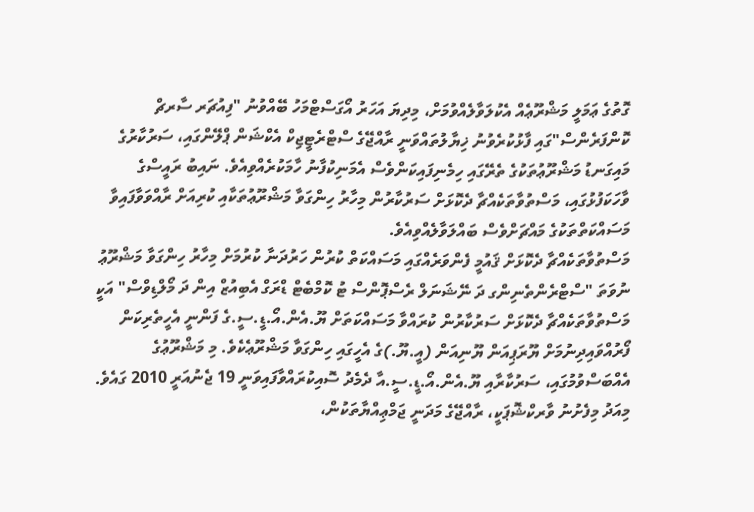ގޮތުގެ ޢަމަލީ މަޝްރޫޢެއް އެކުލަވާލެއްވުމަށް، މިދިޔަ އަހަރު އޯގަސްޓްމަހު ބޭއްވުނު "ފިއުޗަރ ސާރޗް ކޮންފަރެންސް"ގައި ފާޅުކުރެވުނު ޚިޔާލުތައްވަނީ ރާއްޖޭގެ ސްޓްރެޓީޖިކް އެކްޝަން ޕްލޭންގައި، ސަރުކާރުގެ މައިގަނޑު މަޝްރޫޢުތަކުގެ ތެރޭގައި ހިމެނިފައިކަންވެސް އެމަނިކުފާނު ހާމަކުރެއްވިއެވެ. ނައިބު ރައީސްގެ ވާހަކަފުޅުގައި، މަސްތުވާތަކެއްޗާ ދެކޮޅަށް ސަރުކާރުން މިހާރު ހިންގަވާ މަޝްރޫޢުތަކާއި ކުރިއަށް ރާއްވަވާފައިވާ މަސައްކަތްތަކުގެ މައްޗަށްވެސް ބައްލަވާލެއްވިއެވެ.
މަސްތުވާތަކެއްޗާ ދެކޮޅަށް ޤައުމީ ފެންވަރެއްގައި މަސައްކަތް ކުރުން ހަރުދަނާ ކުރުމަށް މިހާރު ހިންގަވާ މަޝްރޫޢު ނުވަތަ "ސްޓްރެންތެނިންގ ދަ ނޭޝަނަލް ރެސްޕޮންސް ޓު ކޮމްބެޓް ޑްރަގް އެބިއުޒް އިން ދަ މޯލްޑިވްސް" އަކީ މަސްތުވާތަކެއްޗާ ދެކޮޅަށް ސަރުކާރުން ކުރައްވާ މަސައްކަތަށް ޔޫ.އެން.އޯ.ޑީ.ސީ.ގެ ފަންނީ އެހީތެރިކަން ފޯރުއްވައިދިނުމަށް ޔޫރަޕިއަން ޔޫނިއަން (އީ.ޔޫ.)ގެ އެހީގައި ހިންގަވާ މަޝްރޫޢެކެވެ. މި މަޝްރޫޢުގެ އެއްބަސްވުމުގައި، ސަރުކާރާއި ޔޫ.އެން.އޯ.ޑީ.ސީ.އާ ދެމެދު ސޮއިކުރައްވާފައިވަނީ 19 ޖެނުއަރީ 2010 ގައެވެ.
މިއަދު މިފެށުނު ވާރކްޝޮޕަކީ، ރާއްޖޭގެ މަދަނީ ޖަމްޢިއްޔާތަކުން،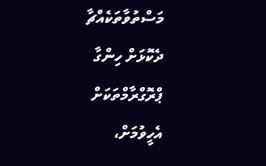މަސްތުވާތަކެއްޗާ ދެކޮޅަށް ހިންގާ ޕްރޮގްރާމްތަކަށް އެހީވުމަށް،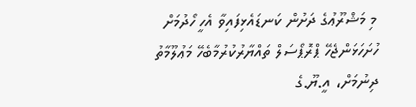މި މަޝްރޫޢުގެ ދަށުން ކަނޑައެޅިފައިވާ އެހީ ހޯދުމަށް ހުށަހަޅަންޖެހޭ ޕްރޮޕޯސަލް ތައްޔާރުކުރުމާބެހޭ މަޢުލޫމާތު ދިނުމަށް، އީ.ޔޫ.ގެ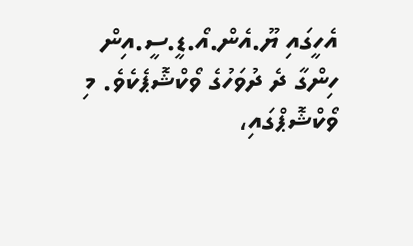އެހީގައި ޔޫ.އެން.އޯ.ޑީ.ސީ.އިން ހިންގާ ދެ ދުވަހުގެ ވޯކްޝޮޕެކެވެ. މި ވޯކްޝޮޕްގައި،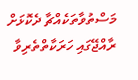މަސްތުވާތަކެއްޗާ ދެކޮޅަށް ރާއްޖޭގައި ހަރަކާތްތެރިވާ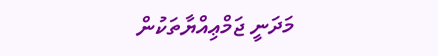މަދަނީ ޖަމްޢިއްޔާތަކުން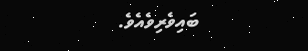ބައިވެރިވެއެވެ.